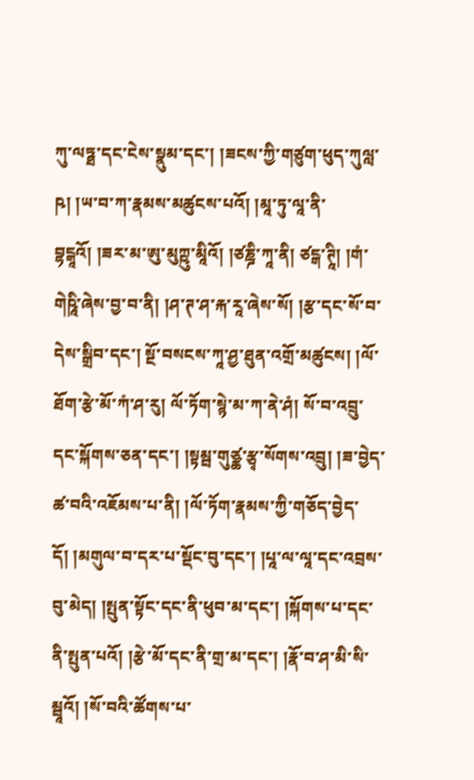ཀུ་ལཏྠ་དང་ངེས་སྣུམ་དང་། །ཟངས་ཀྱི་གཙུག་ཕུད་ཀུལླ་ཥ། །ཡ་བ་ཀ་རྣམས་མཚུངས་པའོ། །མཱ་ཏུ་ལཱ་ནི་བྷངྒཱའོ། །ཟར་མ་ཨུ་མུཀྵུ་མཱིའོ། །ཙཎྜི་ཀཱ་ནི། ཙངྒ་ཊཱི། །གཾ་གེཥཱི་ཞེས་བྱ་བ་ནི། །ཤ་ཊ་ཤ་རྐ་རཱ་ཞེས་སོ། །རྩ་དང་སོ་བ་དེས་སྒྲིབ་དང་། སྔོ་བསངས་ཀཱ་ཤྱ་ཐུན་འགྲོ་མཚུངས། །ལོ་ཐོག་རྩེ་མོ་ཀཾ་ཤ་རུ། ལོ་ཏོག་སྙེ་མ་ཀ་ནེ་ཤཾ། སོ་བ་འབྲུ་དང་སྐོགས་ཅན་དང་། །སྟམྦ་གུཙྪ་རྩྭ་སོགས་འབྲུ། །ཟ་བྱེད་ཚ་བའི་འཇོམས་པ་ནི། །ལོ་ཏོག་རྣམས་ཀྱི་གཅོད་བྱེད་དོ། །མགུལ་བ་དར་པ་སྡོང་བུ་དང་། །པཱ་ལ་ལཱ་དང་འབྲས་བུ་མེད། །སྤུན་སྟོང་དང་ནི་ཕུབ་མ་དང་། །སྐོགས་པ་དང་ནི་སྤུན་པའོ། །རྩེ་མོ་དང་ནི་གྲ་མ་དང་། །རྣོ་བ་ཤ་མི་སི་མྦཱའོ། །སོ་བའི་ཚོགས་པ་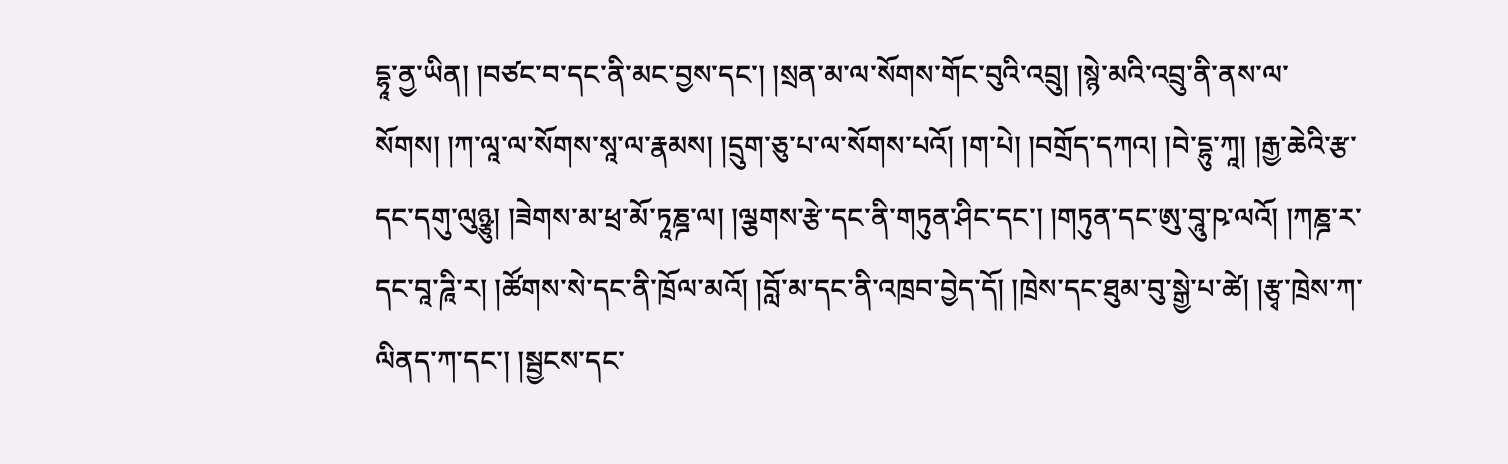དྷཱ་ནྱ་ཡིན། །བཙང་བ་དང་ནི་མང་བྱས་དང་། །སྲན་མ་ལ་སོགས་གོང་བུའི་འབྲུ། །སྙེ་མའི་འབྲུ་ནི་ནས་ལ་སོགས། །ཀ་ལཱ་ལ་སོགས་སཱ་ལ་རྣམས། །དྲུག་ཅུ་པ་ལ་སོགས་པའོ། །ག་པེ། །བགྲོད་དཀའ། །བེ་དྷུ་ཀཱ། །རྒྱ་ཆེའི་རྩ་དང་དགུ་ལུཉྩུ། །ཟེགས་མ་ཕྲ་མོ་ཏཱཎྜ་ལ། །ལྕགས་རྩེ་དང་ནི་གཏུན་ཤིང་དང་། །གཏུན་དང་ཨུ་བཱུ་ཥ་ལའོ། །ཀཎྜ་ར་དང་བཱ་ཌཱི་ར། །ཚོགས་སེ་དང་ནི་ཁྲོལ་མའོ། །བློ་མ་དང་ནི་འཁྲབ་བྱེད་དོ། །ཁྲེས་དང་ཐུམ་བུ་སྒྱེ་པ་ཚེ། །རྩྭ་ཁྲེས་ཀ་ལིནད་ཀ་དང་། །སྦྱངས་དང་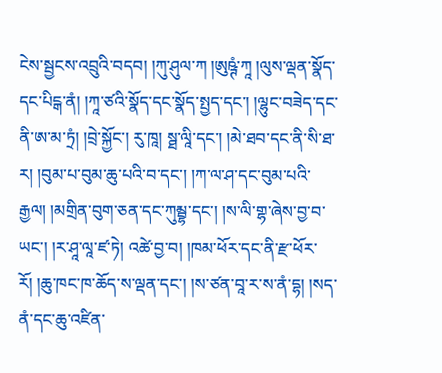ངེས་སྦྱངས་འབྲུའི་བདབ། །ཀུ་ཤུལ་ཀ །ཨུཥྚཾ་ཀཱ །ལུས་ལྡན་སྣོད་དང་པིངྒ་ནཾ། །ཀཱ་ཙའི་སྣོད་དང་སྣོད་སྤྱད་དང་། །ལྷུང་བཟེད་དང་ནི་ཨ་མ་ཏྲཾ། །བྲེ་སྐྱོང་། རུ་ཁཱ། སྠ་ལཱི་དང་། །མེ་ཐབ་དང་ནི་སི་ཐ་ར། །བུམ་པ་བུམ་ཆུ་པའི་བ་དང་། །ཀ་ལ་ཤ་དང་བུམ་པའི་རྒྱལ། །མགྲིན་བུག་ཅན་དང་ཀུམྦྷ་དང་། །ས་ལི་གྷ་ཞེས་བྱ་བ་ཡང་། །ར་ཤཱ་ལཱ་ཛ་ཏེ། འཚེ་བྱ་བ། །ཁམ་ཕོར་དང་ནི་རྫ་ཕོར་རོ། །ཆུ་ཁང་ཁ་ཆོད་ས་ལྡན་དང་། །ས་ཙན་བཱ་ར་ས་ནཾ་དྷ། །སད་ནཾ་དང་ཆུ་འཛིན་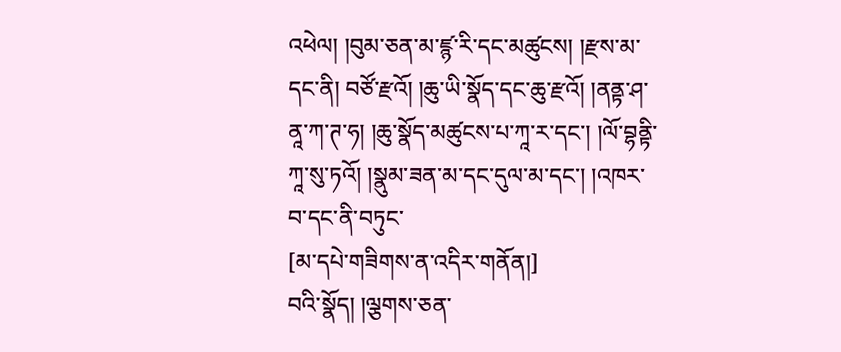འཕེལ། །བུམ་ཅན་མ་ཛྙ་རི་དང་མཚུངས། །རྫས་མ་དང་ནི། བཙོ་རྫའོ། །ཆུ་ཡི་སྣོད་དང་ཆུ་རྫའོ། །ནནྟ་ཤ་ནཱ་ཀ་ཊ་ཧ། །ཆུ་སྣོད་མཚུངས་པ་ཀཱ་ར་དང་། །ལོ་བྷནྟི་ཀཱ་སུ་ཏའོ། །སྣུམ་ཟན་མ་དང་དུལ་མ་དང་། །འཁར་བ་དང་ནི་བཏུང་
[མ་དཔེ་གཟིགས་ན་འདིར་གནོན།]
བའི་སྣོད། །ལྕགས་ཅན་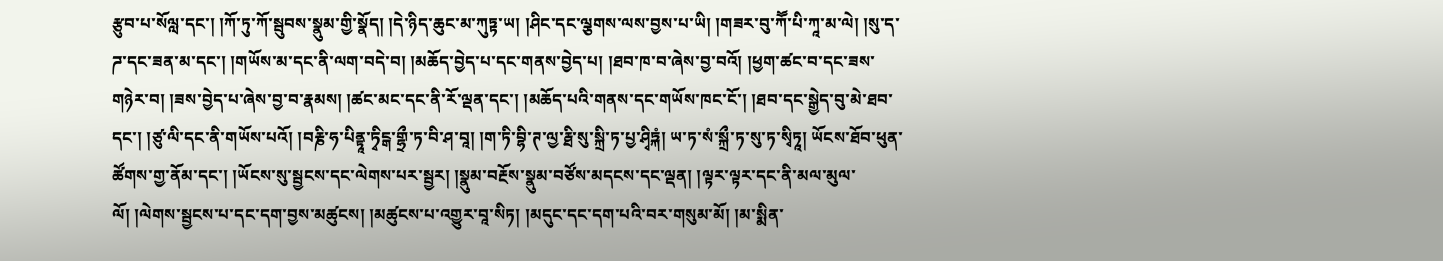རྩུབ་པ་སོལླ་དང་། །ཀོ་ཏུ་ཀོ་སྦུབས་སྣུམ་གྱི་སྣོད། །དེ་ཉིད་ཆུང་མ་ཀུཏྟ་ཡ། །ཤིང་དང་ལྕགས་ལས་བྱས་པ་ཡི། །གཟར་བུ་ཀཽ་པི་ཀཱ་མ་ལེ། །སུ་ད་ཌ་དང་ཟན་མ་དང་། །གཡོས་མ་དང་ནི་ལག་བདེ་བ། །མཆོད་བྱེད་པ་དང་གནས་བྱེད་པ། །ཐབ་ཁ་བ་ཞེས་བྱ་བའོ། །ཕྱག་ཚང་བ་དང་ཟས་གཉེར་བ། །ཟས་བྱེད་པ་ཞེས་བྱ་བ་རྣམས། །ཚང་མང་དང་ནི་རོ་ལྡན་དང་། །མཆོད་པའི་གནས་དང་གཡོས་ཁང་ངོ་། །ཐབ་དང་སྒྱེད་བུ་མེ་ཐབ་དང་། །ཙུ་ལི་དང་ནི་གཡོས་པའོ། །བརྞི་ཧ་པིནྟཱ་ཏྭིངྒ་གྷྲྀ་ཏ་བི་ཤ་བཱ། །ག་ཏི་བྷི་ཊ་ལྱ་རྠི་སུ་སྐྲི་ཏ་པྱ་ཤྭིཏྐཾ། ཡ་ཏ་སཾ་སྐྲྀ་ཏ་སུ་ཏ་སྭིཏཱ། ཡོངས་ཐོབ་ཕུན་ཚོགས་གྱ་ནོམ་དང་། །ཡོངས་སུ་སྦྱངས་དང་ལེགས་པར་སྦྱར། །སྣུམ་བརྔོས་སྣུམ་བཙོས་མདངས་དང་ལྡན། །ལྟར་ལྟར་དང་ནི་མལ་མུལ་ལོ། །ལེགས་སྦྱངས་པ་དང་དག་བྱས་མཚུངས། །མཚུངས་པ་འགྱུར་བཱ་སིཏ། །མདུང་དང་དག་པའི་བར་གསུམ་མོ། །མ་སྨིན་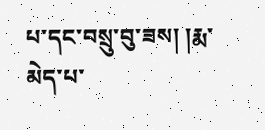པ་དང་བསྲུ་བུ་ཟས། །རྨ་མེད་པ་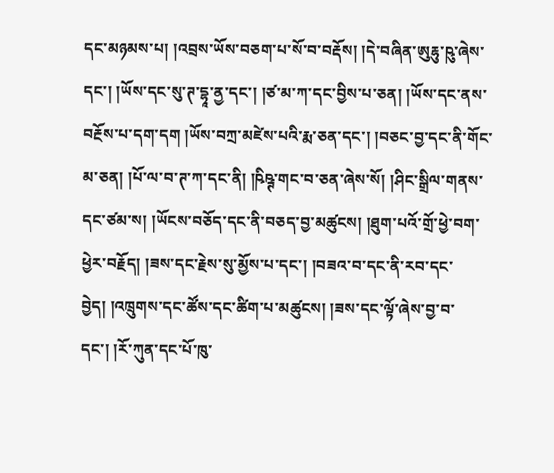དང་མཉམས་པ། །འབྲས་ཡོས་བཅག་པ་སོ་བ་བརྡོས། །དེ་བཞིན་ཨུརྷུ་ཥུ་ཞེས་དང་། །ཡོས་དང་སུ་ཊ་དྷཱ་ནྱ་དང་། །ཙ་མ་ཀ་དང་བྱིས་པ་ཅན། །ཡོས་དང་ནས་བརྔོས་པ་དག་དག །ཡོས་བཀྲ་མཛེས་པའི་རྨ་ཅན་དང་། །བཅང་བྱ་དང་ནི་གོང་མ་ཅན། །པོ་ལ་བ་ཊ་ཀ་དང་ནི། །ཥིཥྚ་གང་བ་ཅན་ཞེས་སོ། །ཤིང་སྒྲིལ་གནས་དང་ཙམ་ས། །ཡོངས་བཅོད་དང་ནི་བཅད་བྱ་མཚུངས། །ཐུག་པའོ་གྲོ་ཕྱེ་བག་ཕྱེར་བརྗོད། །ཟས་དང་རྗེས་སུ་མྱོས་པ་དང་། །བཟའ་བ་དང་ནི་རབ་དང་བྱེད། །འཁྲུགས་དང་ཚོས་དང་ཚིག་པ་མཚུངས། །ཟས་དང་ལྟོ་ཞེས་བྱ་བ་དང་། །རོ་ཀུན་དང་པོ་ཁུ་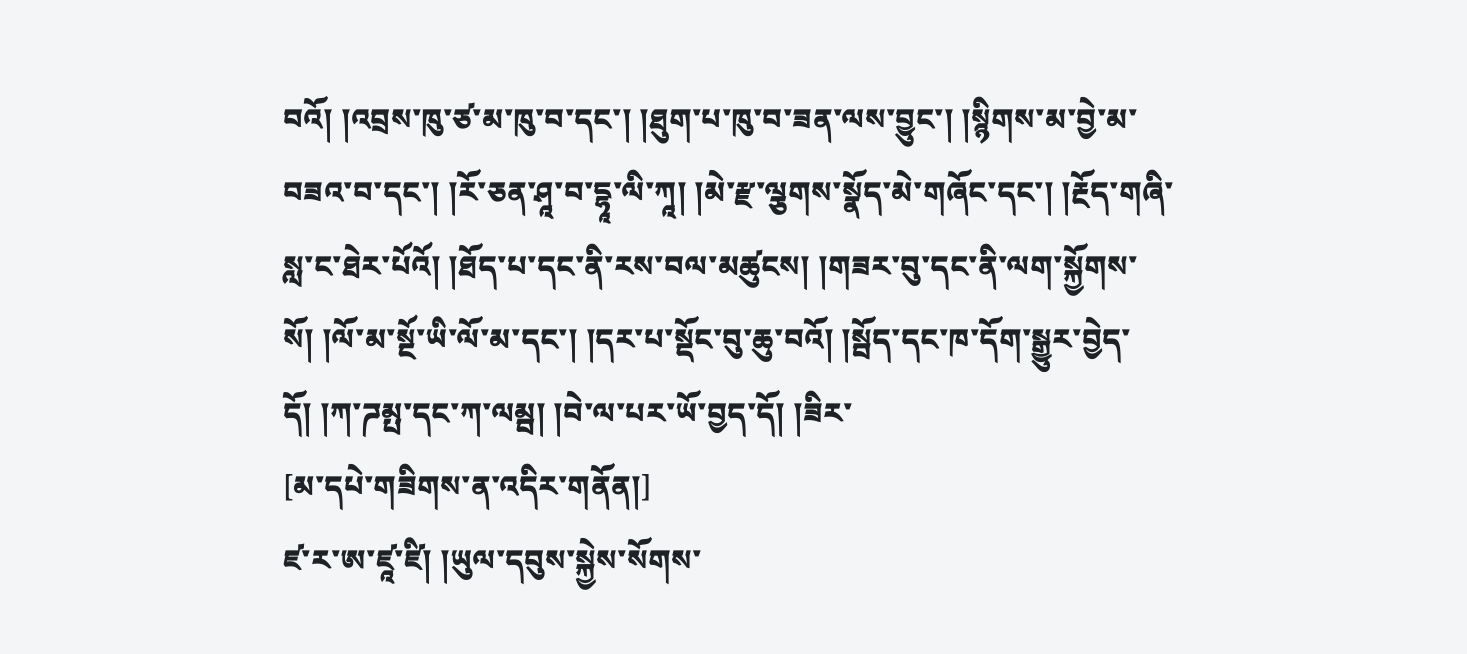བའོ། །འབྲས་ཁུ་ཙ་མ་ཁུ་བ་དང་། །ཐུག་པ་ཁུ་བ་ཟན་ལས་བྱུང་། །སྙིགས་མ་བྱེ་མ་བཟའ་བ་དང་། །རོ་ཅན་ཤཱ་བ་དྷཱ་ལི་ཀཱ། །མེ་རྫ་ལྕགས་སྣོད་མེ་གཞོང་དང་། །རྔོད་གཞི་སླ་ང་ཐེར་པོའོ། །ཐོད་པ་དང་ནི་རས་བལ་མཚུངས། །གཟར་བུ་དང་ནི་ལག་སྐྱོགས་སོ། །ལོ་མ་སྔོ་ཡི་ལོ་མ་དང་། །དར་པ་སྡོང་བུ་ཆུ་བའོ། །སྦོད་དང་ཁ་དོག་སྒྱུར་བྱེད་དོ། །ཀ་ཌམྤ་དང་ཀ་ལམྦ། །བེ་ལ་པར་ཡོ་བྱད་དོ། །ཟིར་
[མ་དཔེ་གཟིགས་ན་འདིར་གནོན།]
ཛ་ར་ཨ་ཛཱ་ཛི། །ཡུལ་དབུས་སྐྱེས་སོགས་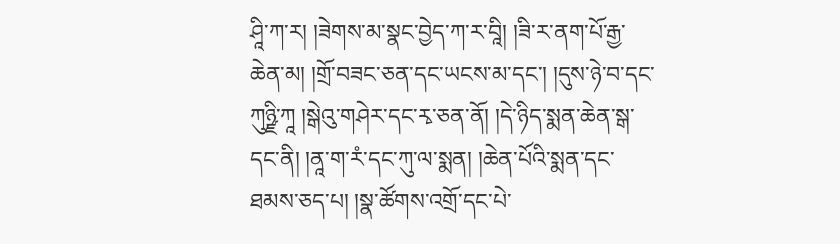ཤཱི་ཀ་ར། །ཟེགས་མ་སྣང་བྱེད་ཀ་ར་བཱི། །ཟི་ར་ནག་པོ་རྒྱ་ཆེན་མ། །གྲོ་བཟང་ཅན་དང་ཡངས་མ་དང་། །དུས་ཉེ་བ་དང་ཀུཉྫི་ཀཱ །སྒེའུ་གཤེར་དང་རྭ་ཅན་ནོ། །དེ་ཉིད་སྨན་ཆེན་སྒ་དང་ནི། །ནཱ་ག་རཾ་དང་ཀུ་ལ་སྨན། །ཆེན་པོའི་སྨན་དང་ཐམས་ཅད་པ། །སྣ་ཚོགས་འགྲོ་དང་པེ་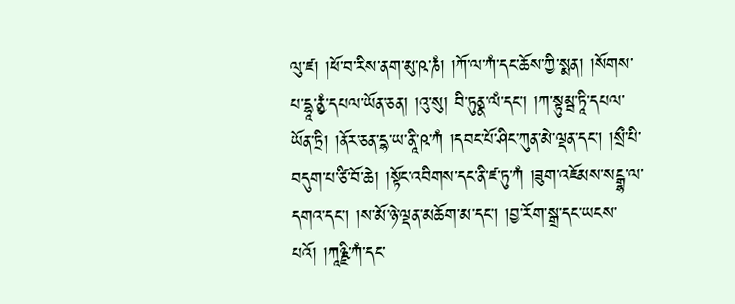ལུ་ཛ། །ཕོ་བ་རིས་ནག་མུ་ཥ་ཎཾ། །ཀོ་ལ་ཀཾ་དང་ཆོས་ཀྱི་སྨན། །སོགས་པ་དྷཱ་ནྱཾ་དཔལ་ཡོན་ཅན། །འུ་སུ། བི་ཏུནྣ་ལཾ་དང་། །ཀ་སྟུམྦ་ཏཱི་དཔལ་ཡོན་ཏྲི། །ནོར་ཅན་དྷ་ཡ་ནཱི་ཥ་ཀཾ །དབང་པོ་ཤིང་ཀུན་མེ་ལྡན་དང་། །སྲྀ་པི་བདུག་པ་ཙི་བོ་ཆེ། །སྟོང་འབིགས་དང་ནི་ཛ་ཏུ་ཀཾ །ཟུག་འཇོམས་སངྒྷ་ལ་དགའ་དང་། །ས་མོ་ཉེ་ལྡན་མཆོག་མ་དང་། །བྱ་རོག་སྒྲ་དང་ཡངས་པའོ། །ཀཱཉྫི་ཀཾ་དང་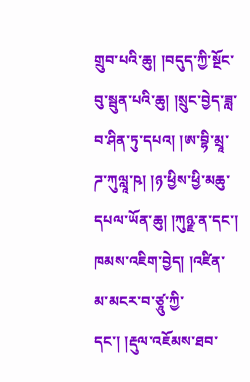གྲུབ་པའི་ཆུ། །བདུད་ཀྱི་སྔོང་བུ་སྦུན་པའི་ཆུ། །སྲུང་བྱེད་ཟླ་བ་ཤིན་ཏུ་དཔའ། །ཨ་བྷི་མྲཱ་ཌ་ཀུལླཱ་ཥ། །ཉ་ཕྱིས་ཕྱི་མཆུ་དཔལ་ཡོན་ཆུ། །ཀུཉྫ་ན་དང་། ཁམས་འཇིག་བྱེད། །འཛིན་མ་མངར་བ་ཙཱུ་ཀྱི་དང་། །རྡུལ་འཇོམས་ཐབ་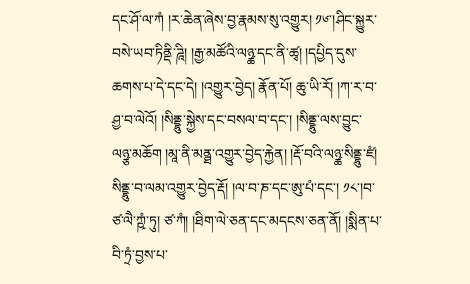དང་ཤོ་ལ་ཀཾ །ར་ཆེན་ཞེས་བྱ་རྣམས་སུ་འགྱུར། ༡༦་།ཤིང་སྐྱུར་བསེ་ཡབ་ཏིནྡི་ཌཱི། །རྒྱ་མཚོའི་ལཉྪ་དང་ནི་ཚྭ། །དཔྱིད་དུས་ཆགས་པ་དེ་དང་དེ། །འགྱུར་བྱེད། རྣོན་པོ། ཆུ་ཡི་རོ། །ཀ་ར་བ་ཤྱ་བ་ལེའོ། །སིནྡྷུ་སྐྱེས་དང་བསལ་བ་དང་། །སིནྡྷུ་ལས་བྱུང་ལཉྩ་མཆོག །མཱ་ནི་མནྠ་འགྱུར་བྱེད་རྐྱེན། །རྡོ་བའི་ལཉྪ་སིནྡྷུ་ཛཾ། སིནྡྷུ་བ་ལམ་འགྱུར་བྱེད་རྡོ། །ལ་བ་ཎ་དང་ཨུ་པཾ་དང་། ༡༨་།བ་ཙ་ལཻ་ཀྵཾ་ཏུ། ཙ་ཀཾ། །ཐིག་ལེ་ཅན་དང་མདངས་ཅན་ནོ། །སྨིན་པ་བི་ཏྲཾ་བྱས་པ་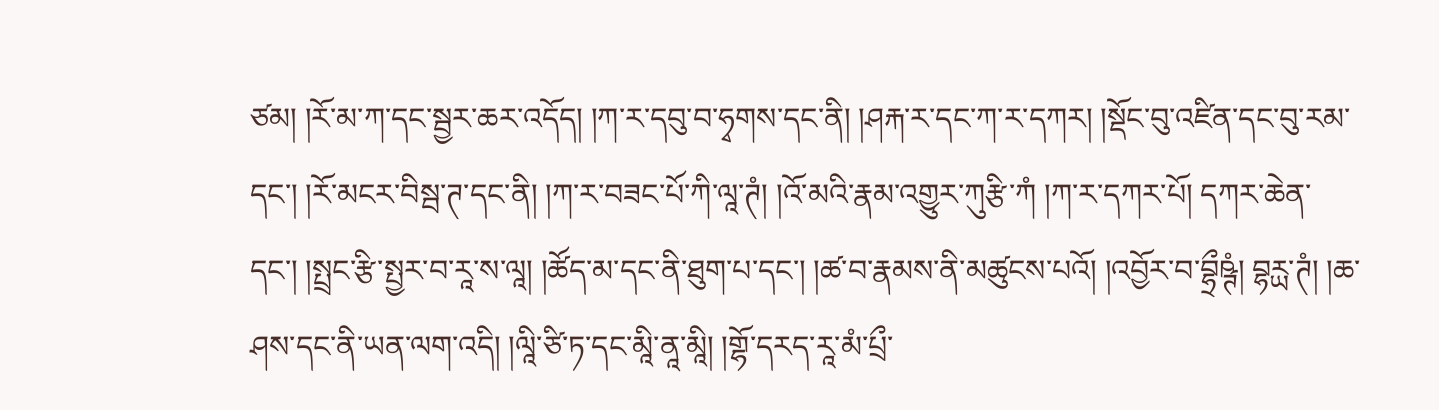ཙམ། །རོ་མ་ཀ་དང་སྦྱར་ཆར་འདོད། །ཀ་ར་དབུ་བ་ཧྭགས་དང་ནི། །ཤརྐ་ར་དང་ཀ་ར་དཀར། །སྡོང་བུ་འཛིན་དང་བུ་རམ་དང་། །རོ་མངར་བིསྦ་ཊ་དང་ནི། །ཀ་ར་བཟང་པོ་ཀི་ལཱ་ཊཾ། །འོ་མའི་རྣམ་འགྱུར་ཀུརྩི་ཀཾ །ཀ་ར་དཀར་པོ། དཀར་ཆེན་དང་། །སྤྲང་རྩི་སྤྱར་བ་རཱ་ས་ལཱ། །ཚོད་མ་དང་ནི་ཐུག་པ་དང་། །ཚ་བ་རྣམས་ནི་མཚུངས་པའོ། །འབྱོར་བ་བྷྲྀཥྚཾ། བྷཪྻ་ཊཾ། །ཆ་ཤས་དང་ནི་ཡན་ལག་འདི། །ལཱི་ཙི་ཏ་དང་མཱི་ནཱ་མཱི། །གྷོ་དརད་རཱ་མཾ་པྲྀ་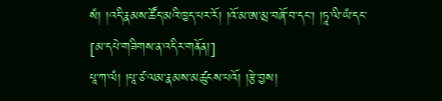སཾ། །འདི་རྣམས་ཚོད་མའི་ཁྱད་པར་རོ། །འོ་མ་ཨ་མྲ་བཞོ་བ་དང་། །ཏཱ་ལི་ཡཾ་དང་
[མ་དཔེ་གཟིགས་ན་འདིར་གནོན།]
པཱ་ཀ་ལཾ། །པཱ་ཙ་ལམ་རྣམས་མཚུངས་པའོ། །རྩེ་བྱས།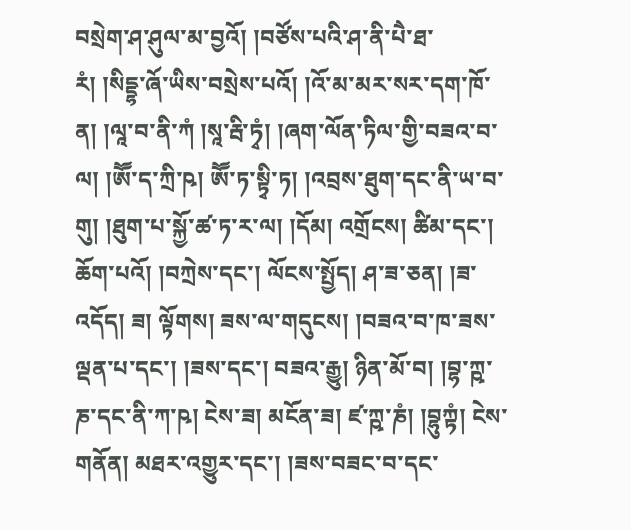བསྲེག་ཤ་ཤུལ་མ་བྱའོ། །བཙོས་པའི་ཤ་ནི་པཻ་ཐ་རཾ། །སིདྡྷ་ཞོ་ཡིས་བསྲེས་པའོ། །འོ་མ་མར་སར་དག་ཁོ་ན། །ལཱ་བ་ནི་ཀཾ །སཱ་རྦི་ཏྭཾ། །ཞག་ལོན་ཏིལ་གྱི་བཟའ་བ་ལ། །ཨཽ་ད་ཀྲི་ཥ། ཨཽ་ཏ་སྟྭི་ཏ། །འབྲས་ཐུག་དང་ནི་ཡ་བ་གུ། །ཐུག་པ་སྐྱོ་ཚ་ཏ་ར་ལ། །དོམ། འགྲོངས། ཚིམ་དང་། ཆོག་པའོ། །བཀྲེས་དང་། ལོངས་སྤྱོད། ཤ་ཟ་ཅན། །ཟ་འདོད། ཟ། ལྟོགས། ཟས་ལ་གདུངས། །བཟའ་བ་ཁ་ཟས་ལྡན་པ་དང་། །ཟས་དང་། བཟའ་རྒྱུ། ཉིན་མོ་བ། །བྷ་ཀྵ་ཎ་དང་ནི་ཀ་ཥ། ངེས་ཟ། མངོན་ཟ། ཛ་ཀྵ་ཎཾ། །བྷུཀྟཾ། ངེས་གནོན། མཐར་འགྱུར་དང་། །ཟས་བཟང་བ་དང་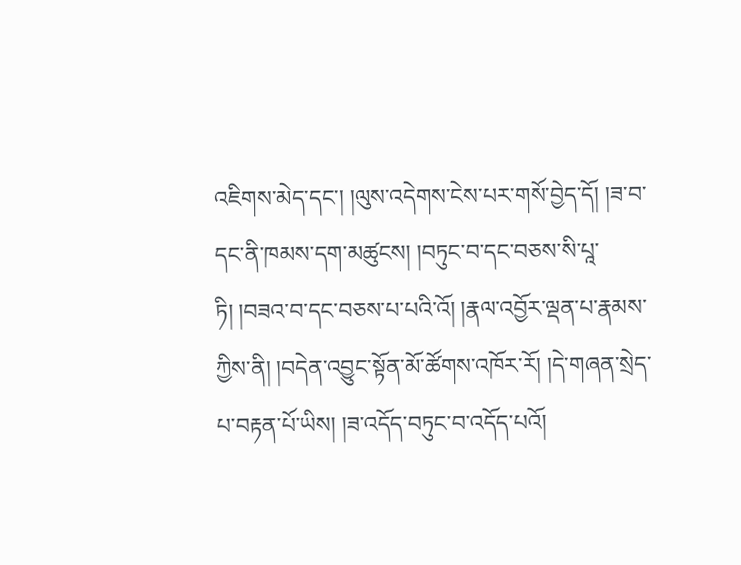འཇིགས་མེད་དང་། །ལུས་འདེགས་ངེས་པར་གསོ་བྱེད་དོ། །ཟ་བ་དང་ནི་ཁམས་དག་མཚུངས། །བཏུང་བ་དང་བཅས་སི་པཱ་ཏི། །བཟའ་བ་དང་བཅས་པ་པའི་འོ། །རྣལ་འབྱོར་ལྡན་པ་རྣམས་ཀྱིས་ནི། །བདེན་འབྱུང་སྟོན་མོ་ཚོགས་འཁོར་རོ། །དེ་གཞན་སྲེད་པ་བརྟན་པོ་ཡིས། །ཟ་འདོད་བཏུང་བ་འདོད་པའོ།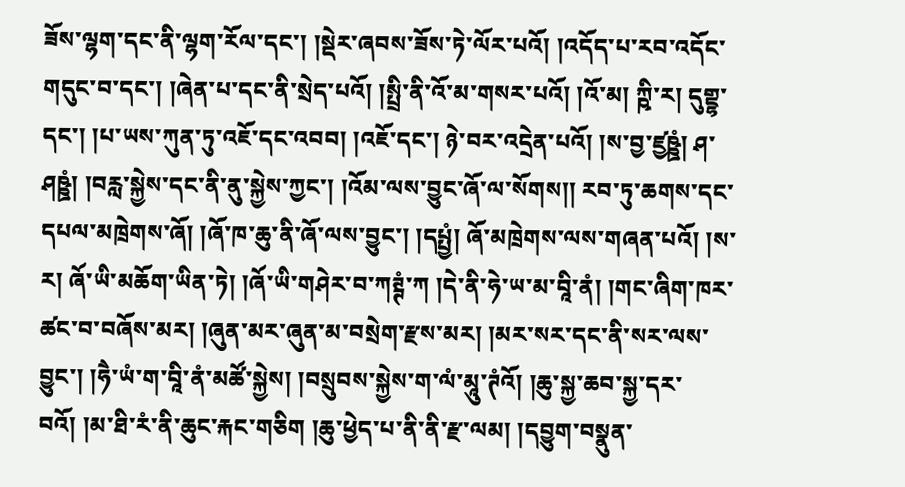ཟོས་ལྷག་དང་ནི་ལྷག་རོལ་དང་། །སྡེར་ཞབས་ཟོས་ཏེ་ལོར་པའོ། །འདོད་པ་རབ་འདོང་གདུང་བ་དང་། །ཞེན་པ་དང་ནི་སྲེད་པའོ། །སྤྲི་ནི་འོ་མ་གསར་པའོ། །འོ་མ། ཀྵི་ར། དུགྡྷ་དང་། །པ་ཡས་ཀུན་ཏུ་འཇོ་དང་འབབ། །འཇོ་དང་། ཉེ་བར་འདྲེན་པའོ། །ས་བྱ་ཛྱཥྛཾ། ཤ་ཤཥྛཾ། །བརླ་སྐྱེས་དང་ནི་ནུ་སྐྱེས་ཀྱང་། །འོམ་ལས་བྱུང་ཞོ་ལ་སོགས།། རབ་ཏུ་ཆགས་དང་དཔལ་མཁྲེགས་ཞོ། །ཞོ་ཁ་ཆུ་ནི་ཞོ་ལས་བྱུང་། །དཔྤྱཾ། ཞོ་མཁྲེགས་ལས་གཞན་པའོ། །ས་ར། ཞོ་ཡི་མཆོག་ཡིན་ཏེ། །ཞོ་ཡི་གཤེར་བ་ཀཊྚཾ་ཀ །དེ་ནི་ཧེ་ཡ་མ་བཱི་ནཾ། །གང་ཞིག་ཁར་ཚང་བ་བཞོས་མར། །ཞུན་མར་ཞུན་མ་བསྲེག་རྫས་མར། །མར་སར་དང་ནི་སར་ལས་བྱུང་། །ཧཻ་ཡཾ་ག་བཱི་ནཾ་མཚོ་སྐྱེས། །བསྲུབས་སྐྱེས་ག་ལཾ་མཱུ་ཊཾའོ། །ཆུ་སྐྱ་ཆབ་སྐྱ་དར་བའོ། །མ་ཐི་རཾ་ནི་ཆུང་རྐང་གཅིག །ཆུ་ཕྱེད་པ་ནི་ནི་རྫ་ལམ། །དབྱུག་བསྣུན་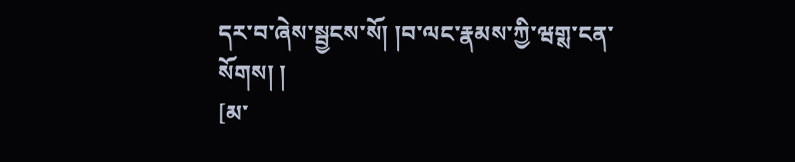དར་བ་ཞེས་སྦྱངས་སོ། །བ་ལང་རྣམས་ཀྱི་ཝགྶ་ངན་སོགས། །
[མ་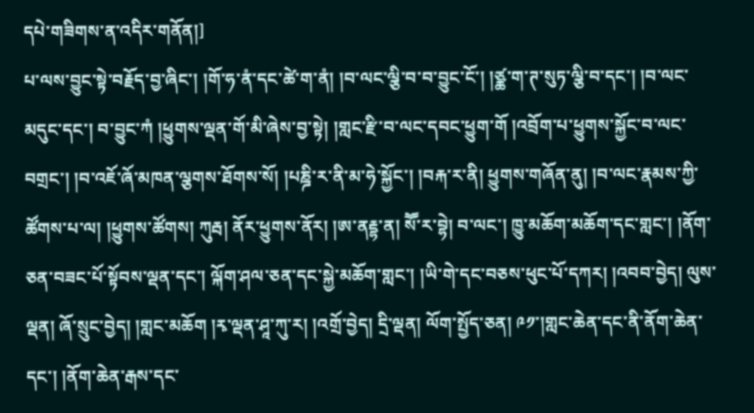དཔེ་གཟིགས་ན་འདིར་གནོན།]
པ་ལས་བྱུང་སྟེ་བརྗོད་བྱ་ཞིང་། །གོ་ཧ་ནཾ་དང་ཚེ་ག་ནཾ། །བ་ལང་ལྕི་བ་བ་བྱུང་ངོ་། །ཙྪ་ག་ཊ་སུཏ་ལྕི་བ་དང་། །བ་ལང་མདུང་དང་། བ་བྱུང་ཀཾ །ཕྱུགས་ལྡན་གོ་མི་ཞེས་བྱ་སྟེ། །གླང་རྫི་བ་ལང་དབང་ཕྱུག་གོ །འབྲོག་པ་ཕྱུགས་སྐྱོང་བ་ལང་བགྲང་། །བ་འཇོ་ཞོ་མཁན་ལྕགས་ཐོགས་སོ། །པཎྜི་ར་ནི་མ་ཧེ་སྐྱོང་། །བརྐ་ར་ནི། ཕྱུགས་གཞོན་ནུ། །བ་ལང་རྣམས་ཀྱི་ཚོགས་པ་ལ། །ཕྱུགས་ཚོགས། ཀུརྦ། ནོར་ཕྱུགས་ནོར། །ཨ་ནརྡྷ་ན། སཽ་ར་བྷེ། བ་ལང་། ཁྱུ་མཆོག་མཆོག་དང་གླང་། །ནོག་ཅན་བཟང་པོ་སྟོབས་ལྡན་དང་། ལྐོག་ཤལ་ཅན་དང་སྐྱེ་མཆོག་གླང་། །ཡི་གེ་དང་བཅས་ཕུང་པོ་དཀར། །འབབ་བྱེད། ལུས་ལྡན། ཞོ་སྲུང་བྱེད། །གླང་མཆོག །རྭ་ལྡན་ཤཱ་ཀུ་ར། །འགྲོ་བྱེད། དྲི་ལྡན། ལོག་སྤྱོད་ཅན། ༩༡་།གླང་ཆེན་དང་ནི་ནོག་ཆེན་དང་། །ནོག་ཆེན་རྒས་དང་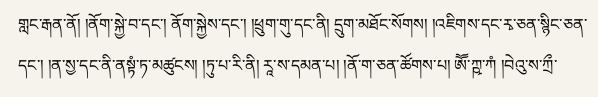གླང་རྒན་ནོ། །ནོག་སྐྱེ་བ་དང་། ནོག་སྐྱེས་དང་། །ཕྲུག་གུ་དང་ནི། དྲུག་མཐོང་སོགས། །འཇིགས་དང་རྭ་ཅན་སྙིང་ཅན་དང་། །ན་སྱ་དང་ནི་ནསྟཾ་ཏ་མཚུངས། །ཏུ་པ་རི་ནི། རཱ་ས་དམན་པ། །ནོ་ག་ཅན་ཚོགས་པ། ཨཽ་ཀྵ་ཀཾ །བེའུ་ས་ཀྲྀ་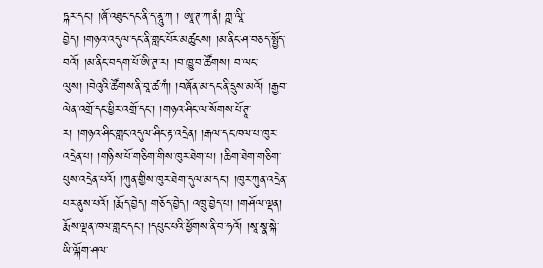ཏྐར་དང་། །ཞོ་འཐུང་དང་ནི་ད་ནཱུ་ཀ ། ཨཱ་ཊ་ཀ་ནཾ། ཀྵ་ལཱི་བྱེད། །གཉའ་འདུལ་དང་ནི་གླང་པོར་མཚུངས། །མ་ནིང་ཤ་བཅད་སྤྱོད་བའོ། །མ་ནིང་བདག་པོ་ཨི་ཊྭ་ར། །བ་ཁྱུ་བ་ཚོགས། བ་ལང་ལུས། །བེའུའི་ཚོགས་ནི་བཱ་ཚ་ཀཾ། །བཞོན་མ་དང་ནི་དྲུས་མའོ། །རྒྱབ་ལེན་འགྲོ་དང་ཕྱིར་འགྲོ་དང་། །གཉའ་ཤིང་ལ་སོགས་པོ་ཊཱ་ར། །གཉའ་ཤིང་གླང་འདུལ་ཤིང་རྟ་འདྲེན། །རྒལ་དང་ཁལ་པ་ཁུར་འདྲེན་པ། །གཉིས་པོ་གཅིག་གིས་ཁུར་ཐེག་པ། །ཆིག་ཐེག་གཅིག་པུས་འདྲེན་པའོ། །ཀུན་གྱིས་ཁུར་ཐེག་དུལ་མ་དང་། །ཁུར་ཀུན་འདྲེན་པར་ནུས་པའོ། །རྨོད་བྱེད། གཅོད་བྱེད། འཁྲུ་བྱེད་པ། །གཤོལ་ལྡན། རྨོས་ལྡན་ཁལ་གླང་དང་། །དཔུང་པའི་ཕྱོགས་ནི་བ་ཧའོ། །སཱ་སྣ་སྐེ་ཡི་ལྐོག་ཤལ་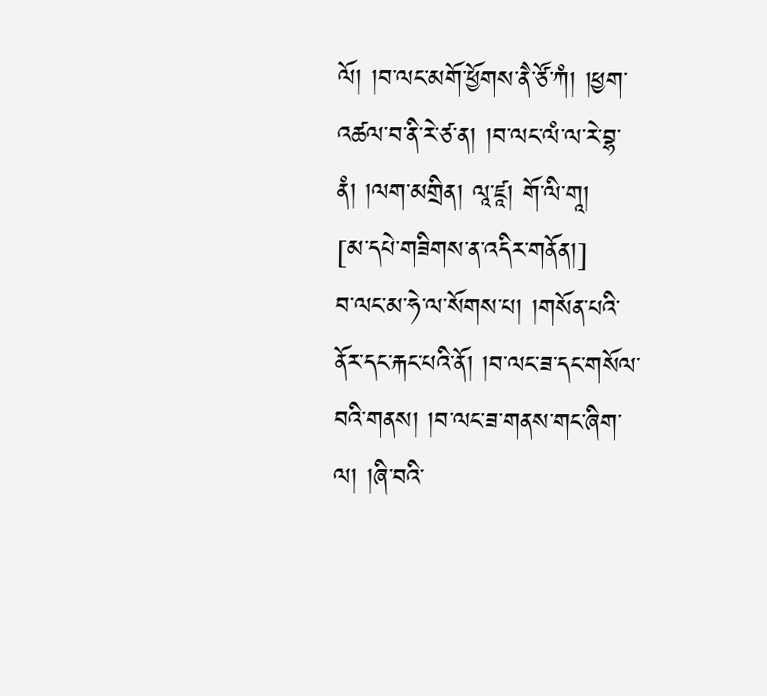ལོ། །བ་ལང་མགོ་ཕྱོགས་ནཻ་ཙོ་ཀཾ། །ཕྱག་འཚལ་བ་ནི་རེ་ཙ་ན། །བ་ལང་ལཾ་ལ་རེ་བྷ་ནཾ། །ལག་མགྲིན། ལཱ་ཛཱ། གོ་ལི་གཱ།
[མ་དཔེ་གཟིགས་ན་འདིར་གནོན།]
བ་ལང་མ་ཧེ་ལ་སོགས་པ། །གསོན་པའི་ནོར་དང་རྐང་པའི་ནོ། །བ་ལང་ཟ་དང་གསོལ་བའི་གནས། །བ་ལང་ཟ་གནས་གང་ཞིག་ལ། །ཞི་བའི་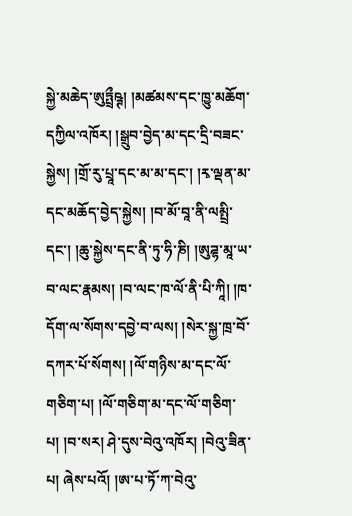སྐྱེ་མཆེད་ཨུཏྤྲྀཥྚ། །མཚམས་དང་ཁྱུ་མཆོག་དཀྱིལ་འཁོར། །སྒྲུབ་བྱེད་མ་དང་དྲི་བཟང་སྐྱེས། །གྲོ་རུ་པྲཱ་དང་མ་མ་དང་། །རྭ་ལྡན་མ་དང་མཆོད་བྱེད་སྐྱེས། །བ་མོ་བཱ་ནི་ལམྤྲི་དང་། །ཆུ་སྐྱེས་དང་ནི་ཏུ་ཧི་ཎི། །ཨུཌྷ་མཱ་ཡ་བ་ལང་རྣམས། །བ་ལང་ཁ་ལོ་ནི་པི་ཀཱི། །ཁ་དོག་ལ་སོགས་དབྱེ་བ་ལས། །སེར་སྐྱ་ཁྲ་བོ་དཀར་པོ་སོགས། །ལོ་གཉིས་མ་དང་ལོ་གཅིག་པ། །ལོ་གཅིག་མ་དང་ལོ་གཅིག་པ། །བ་སར། ཤེ་དུས་བེའུ་འཁོར། །བེའུ་ཟིན་པ། ཞེས་པའོ། །ཨ་པ་ཏོ་ཀ་བེའུ་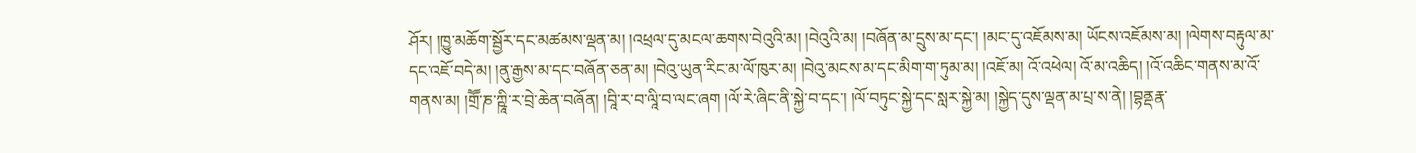ཤོར། །ཁྱུ་མཆོག་སྦྱོར་དང་མཚམས་ལྡན་མ། །འཕྲལ་དུ་མངལ་ཆགས་བེའུའི་མ། །བེའུའི་མ། །བཞོན་མ་དྲུས་མ་དང་། །མང་དུ་འཇོམས་མ། ཡོངས་འཇོམས་མ། །ལེགས་བརྟུལ་མ་དང་འཇོ་བདེ་མ། །ནུ་རྒྱས་མ་དང་བཞོན་ཅན་མ། །བེའུ་ཡུན་རིང་མ་ལོ་ཁུར་མ། །བེའུ་མངས་མ་དང་མིག་ག་ཏུམ་མ། །འཇོ་མ། འོ་འཕེལ། འོ་མ་འཆིད། །འོ་འཆིང་གནས་མ་འོ་གནས་མ། །གྲཽ་ཎ་ཀྵཱི་ར་བྲེ་ཆེན་བཞོན། །བཱི་ར་བ་ལཱི་བ་ལང་ཞག །ལོ་རེ་ཞིང་ནི་སྐྱེ་བ་དང་། །ལོ་བཏུང་སྐྱེ་དང་སླར་སྐྱེ་མ། །སྐྱེད་དུས་ལྡན་མ་པྲ་ས་ནེ། །བྷནྡརྣ་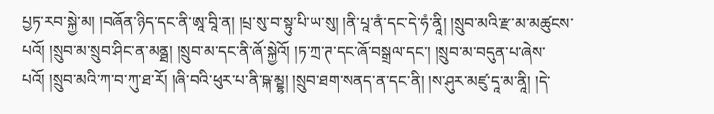པྱཏ་རབ་སྐྱེ་མ། །བཞོན་ཉིད་དང་ནི་ཨཱ་བཱི་ན། །པྲ་སུ་བ་སྟུ་པི་ཡ་སུ། །ནི་པཱ་ནཾ་དང་དེ་ཧཾ་ནཱི། །སྲུབ་མའི་རྫ་མ་མཚུངས་པའོ། །སྲུབ་མ་སྲུབ་ཤིང་ན་མནྠ། །སྲུབ་མ་དང་ནི་ཞོ་སྐྱེའོ། །ཏ་ཀྲ་ཊ་དང་ཞོ་བསྒྲལ་དང་། །སྲུབ་མ་བདུན་པ་ཞེས་པའོ། །སྲུབ་མའི་ཀ་བ་ཀུ་ཐ་རོ། །ཞི་བའི་ཕུར་པ་ནི་ཥྐ་མྡྷ། །སྲུབ་ཐག་སནད་ན་དང་ནི། །ས་ཤུར་མཛུ་དཱ་མ་ནཱི། །དེ་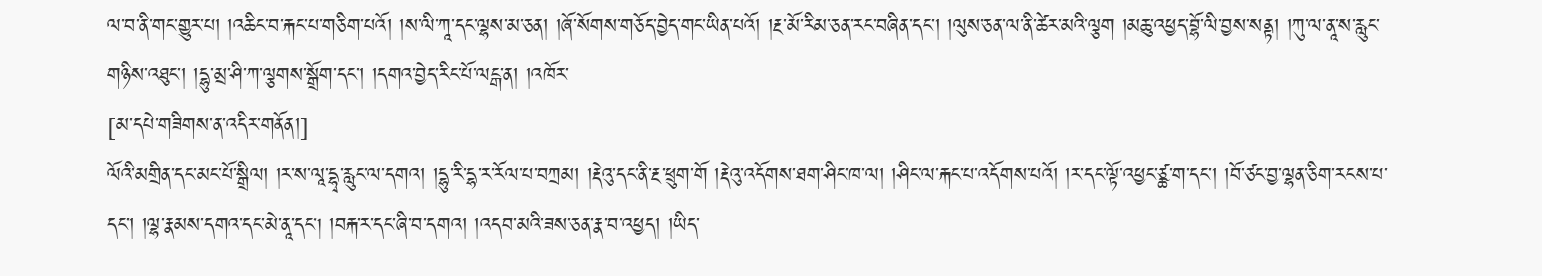ལ་བ་ནི་གང་གྱུར་པ། །འཆིང་བ་རྐང་པ་གཅིག་པའོ། །ས་ལི་ཀཱ་དང་ལྷས་མ་ཅན། །ཞོ་སོགས་གཅོད་བྱེད་གང་ཡིན་པའོ། །རྔ་མོ་རིམ་ཅན་རང་བཞིན་དང་། །ལུས་ཅན་ལ་ནི་ཚེར་མའི་ལྕག །མཆུ་འཕྱད་བྷོ་ལི་བྱས་སནྟ། །ཀུ་ལ་ནཱ་ས་རླུང་གཉིས་འཐུང་། །དྷུ་མྲ་ཤི་ཀ་ལྕགས་སྒྲོག་དང་། །དགའ་བྱེད་རིང་པོ་ལངྒ་ན། །འཁོར་
[མ་དཔེ་གཟིགས་ན་འདིར་གནོན།]
ལོའི་མགྲིན་དང་མང་པོ་སྒྲིལ། །ར་ས་ལཱ་དྷྭ་རླུང་ལ་དགའ། །དྷུ་རི་དྷ་ར་རོལ་པ་བཀྲམ། །རྡེའུ་དང་ནི་རྔ་ཕྲུག་གོ །རྡེའུ་འདོགས་ཐག་ཤིང་ཁ་ལ། །ཤིང་ལ་རྐང་པ་འདོགས་པའོ། །ར་དང་ལྟོ་འཕྱང་ཙྪ་ག་དང་། །བོ་ཙང་བྱ་ལྷན་ཅིག་རངས་པ་དང་། །ལྷ་རྣམས་དགའ་དང་མེ་ནཱ་དང། །བརྐ་ར་དང་ཞི་བ་དགའ། །འདབ་མའི་ཟས་ཅན་རྣ་བ་འཕྱད། །ཡིད་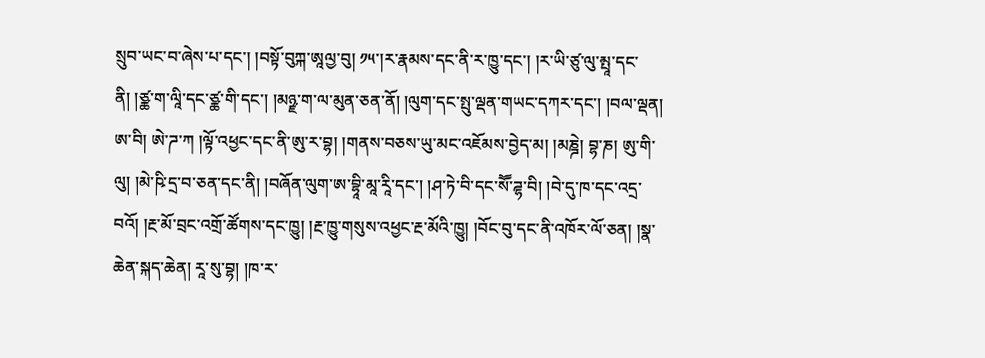སྲུབ་ཡང་བ་ཞེས་པ་དང་། །བསྟོ་བུཀྐ་ཨཱལྱ་བུ། ༡༥་།ར་རྣམས་དང་ནི་ར་ཁྱུ་དང་། །ར་ཡི་ཙུ་ལུ་མྤཱ་དང་ནི། །ཙྪ་ག་ལཱི་དང་ཙྪ་གི་དང་། །མཉྫ་ག་ལ་མུན་ཅན་ནོ། །ལུག་དང་སྤུ་ལྡན་གཡང་དཀར་དང་། །བལ་ལྡན། ཨ་བི། ཨེ་ཌ་ཀ །ལྟོ་འཕྱང་དང་ནི་ཨུ་ར་བྷ། །གནས་བཅས་ཡུ་མང་འཇོམས་བྱེད་མ། །མཎྜེ། བྷ་ཎ། ཨུ་གི་ལུ། །མེ་ཥི་དྲ་བ་ཅན་དང་ནི། །བཞོན་ལུག་ཨ་བྷཱི་མཱ་རཱི་དང་། །ཤ་ཏེ་བི་དང་སཽ་ཌྷ་བི། །བེ་དུ་ཁ་དང་འདྲ་བའོ། །རྔ་མོ་བྲང་འགྲོ་ཚོགས་དང་ཁྱུ། །རྔ་ཁྱུ་གསུས་འཕྱང་རྔ་མོའི་ཁྱུ། །བོང་བུ་དང་ནི་འཁོར་ལོ་ཅན། །སྣ་ཆེན་སྐད་ཆེན། རཱ་སུ་བྷ། །ཁ་ར་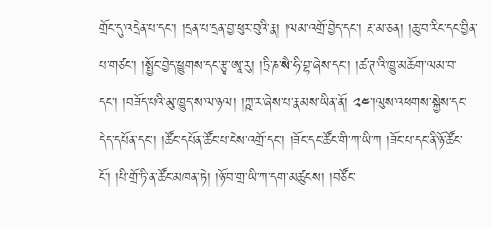གྲོང་དུ་འདྲེན་པ་དང་། །དྲན་པ་དྲན་བྱ་ཕུར་བུའི་རྣ། །ལམ་འགྲོ་བྱེད་དང་། རྔ་མ་ཅན། །ཆུ་བ་རིང་དང་བྱིན་པ་གཙང་། །སྤྱོང་བྱེད་ཕྱུགས་དང་རྩྭ་ཨཱ་རུ། །ཏྲི་ཎ་སཻ་ཧི་བྷ་ཞེས་དང་། །ཚ་ཊ་འི་ཁྱུ་མཆོག་ལམ་བ་དང་། །བཟོད་པའི་མུ་ཁྱུད་ས་ལ་ཉལ། །ཀྵ་ར་ཞེས་པ་རྣམས་ཡིན་ནོ། ༢༤་།ལུས་འཕགས་སྐྱེས་དང་དེད་དཔོན་དང་། །ཚོང་དཔོན་ཚོང་པ་ངེས་འགྲོ་དང་། །ཟོང་དང་ཚོང་གི་ཀ་ཡི་ཀ །ཟོང་པ་དང་ནི་ཉོ་ཚོང་ངོ་། །པི་གྲོ་ཏི་ན་ཚོང་མཁན་ཏེ། །ཉོ་བ་གྲ་ཡི་ཀ་དག་མཚུངས། །བཙོང་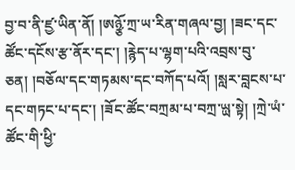བྱ་བ་ནི་ཛྱ་ཡིན་ནོ། །ཨཉྩོ་ཀྲ་ཡ་རིན་གཞལ་བྱ། །ཟང་དང་ཚོང་དངོས་རྩ་ནོར་དང་། །རྙེད་པ་ལྷག་པའི་འབྲས་བུ་ཅན། །བཅོལ་དང་གཏམས་དང་བཀོད་པའོ། །སླར་བླངས་པ་དང་གཏང་པ་དང་། །ཟོང་ཚོང་བཀྲམ་པ་བཀྲ་ཡྻ་སྟེ། །ཀྲེ་ཡཾ་ཚོང་གི་ཕྱི་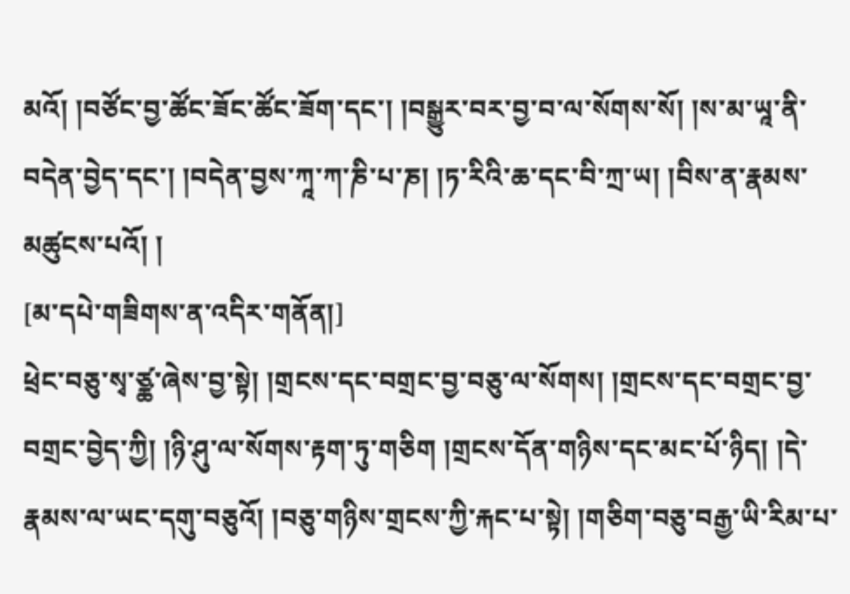མའོ། །བཙོང་བྱ་ཚོང་ཟོང་ཚོང་ཟོག་དང་། །བསྒྱུར་བར་བྱ་བ་ལ་སོགས་སོ། །ས་མ་ཡཱ་ནི་བདེན་བྱེད་དང་། །བདེན་བྱས་ཀཱ་ཀ་ཎི་པ་ཎ། །ཏ་རིའི་ཆ་དང་བི་ཀྲ་ཡ། །བིས་ན་རྣམས་མཚུངས་པའོ། །
[མ་དཔེ་གཟིགས་ན་འདིར་གནོན།]
ཕྲེང་བཅུ་སྭ་ཙྪ་ཞེས་བྱ་སྟེ། །གྲངས་དང་བགྲང་བྱ་བཅུ་ལ་སོགས། །གྲངས་དང་བགྲང་བྱ་བགྲང་བྱེད་ཀྱི། །ཉི་ཤུ་ལ་སོགས་རྟག་ཏུ་གཅིག །གྲངས་དོན་གཉིས་དང་མང་པོ་ཉིད། །དེ་རྣམས་ལ་ཡང་དགུ་བཅུའོ། །བཅུ་གཉིས་གྲངས་ཀྱི་རྐང་པ་སྟེ། །གཅིག་བཅུ་བརྒྱ་ཡི་རིམ་པ་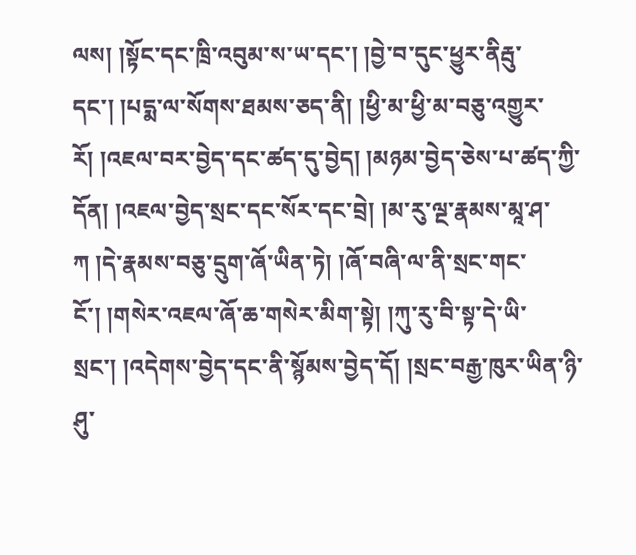ལས། །སྟོང་དང་ཁྲི་འབུམ་ས་ཡ་དང་། །བྱེ་བ་དུང་ཕྱུར་ནིརྦུ་དང་། །པདྨ་ལ་སོགས་ཐམས་ཅད་ནི། །ཕྱི་མ་ཕྱི་མ་བཅུ་འགྱུར་རོ། །འཇལ་བར་བྱེད་དང་ཚད་དུ་བྱེད། །མཉམ་བྱེད་ཅེས་པ་ཚད་ཀྱི་དོན། །འཇལ་བྱེད་སྲང་དང་སོར་དང་བྲེ། །མ་རུ་ལྔ་རྣམས་མཱ་ཤ་ཀ །དེ་རྣམས་བཅུ་དྲུག་ཞོ་ཡིན་ཏེ། །ཞོ་བཞི་ལ་ནི་སྲང་གང་ངོ་། །གསེར་འཇལ་ཞོ་ཆ་གསེར་མིག་སྟེ། །ཀུ་རུ་བི་སྟ་དེ་ཡི་སྲང་། །འདེགས་བྱེད་དང་ནི་སྙོམས་བྱེད་དོ། །སྲང་བརྒྱ་ཁུར་ཡིན་ཉི་ཤུ་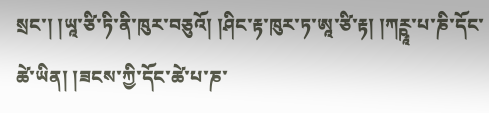སྲང་། །ཡཱ་ཙི་ཏི་ནི་ཁུར་བཅུའོ། །ཤིང་རྟ་ཁུར་ཏ་ཨཱ་ཙི་རྟ། །ཀཪྵཱ་པ་ཎི་དོང་ཚེ་ཡིན། །ཟངས་ཀྱི་དོང་ཚེ་པ་ཎ་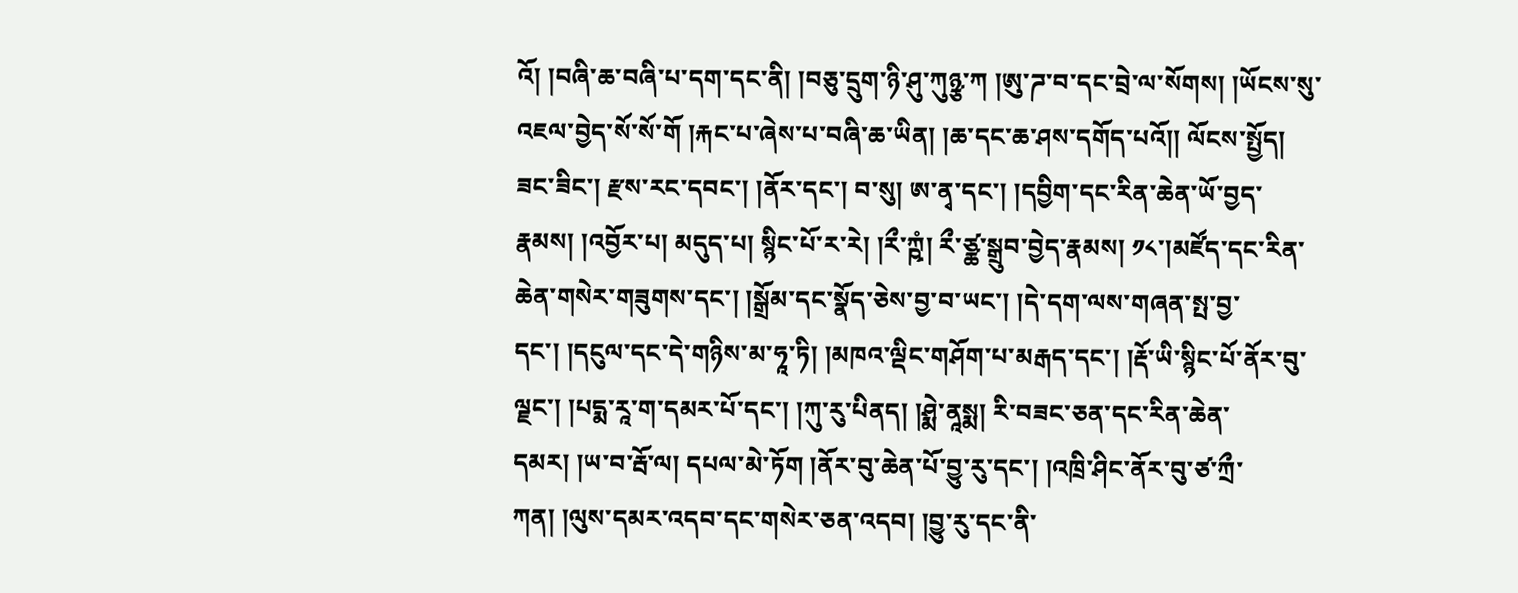འོ། །བཞི་ཆ་བཞི་པ་དག་དང་ནི། །བཅུ་དྲུག་ཉི་ཤུ་ཀུཉྩ་ཀ །ཨུ་ཌ་བ་དང་བྲེ་ལ་སོགས། །ཡོངས་སུ་འཇལ་བྱེད་སོ་སོ་གོ །རྐང་པ་ཞེས་པ་བཞི་ཆ་ཡིན། །ཆ་དང་ཆ་ཤས་དགོད་པའོ།། ལོངས་སྤྱོད། ཟང་ཟིང་། རྫས་རང་དབང་། །ནོར་དང་། བ་སུ། ཨ་ནྭ་དང་། །དབྱིག་དང་རིན་ཆེན་ཡོ་བྱད་རྣམས། །འབྱོར་པ། མདུད་པ། སྙིང་པོ་ར་རེ། །རྀ་ཀྵཾ། རྀ་ཙྪ་སྒྲུབ་བྱེད་རྣམས། ༡༨་།མཛོད་དང་རིན་ཆེན་གསེར་གཟུགས་དང་། །སྒྲོམ་དང་སྣོད་ཅེས་བྱ་བ་ཡང་། །དེ་དག་ལས་གཞན་སྤ་བྱ་དང་། །དངུལ་དང་དེ་གཉིས་མ་ཧཱ་ཏི། །མཁའ་ལྡིང་གཤོག་པ་མརྒད་དང་། །རྡོ་ཡི་སྙིང་པོ་ནོར་བུ་ལྗང་། །པདྨ་རཱ་ག་དམར་པོ་དང་། །ཀུ་རུ་པིནད། །ཤྨེ་ནཱསྨ། རི་བཟང་ཅན་དང་རིན་ཆེན་དམར། །ཡ་བ་རྦོ་ལ། དཔལ་མེ་ཏོག །ནོར་བུ་ཆེན་པོ་བྱུ་རུ་དང་། །འཁྲི་ཤིང་ནོར་བུ་ཙ་ཀྲྀ་ཀན། །ལུས་དམར་འདབ་དང་གསེར་ཅན་འདབ། །བྱུ་རུ་དང་ནི་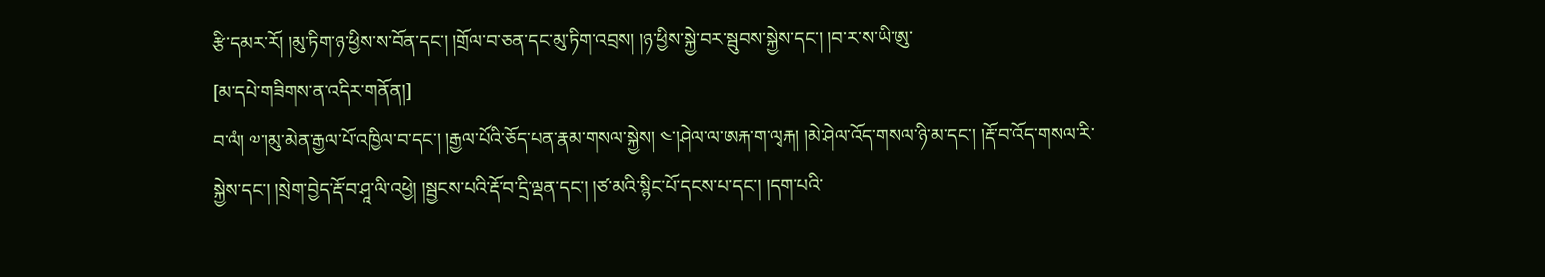རྩི་དམར་རོ། །མུ་ཏིག་ཉ་ཕྱིས་ས་བོན་དང་། །གྲོལ་བ་ཅན་དང་མུ་ཏིག་འབྲས། །ཉ་ཕྱིས་སྐྱེ་བར་སྦུབས་སྐྱེས་དང་། །བ་ར་ས་ཡི་ཨུ་
[མ་དཔེ་གཟིགས་ན་འདིར་གནོན།]
བ་ལཾ། ༧་།མུ་མེན་རྒྱལ་པོ་འཁྱིལ་བ་དང་། །རྒྱལ་པོའི་ཅོད་པན་རྣམ་གསལ་སྐྱེས། ༤་།ཤེལ་ལ་ཨརྐ་ག་ལྭརྐ། །མེ་ཤེལ་འོད་གསལ་ཉི་མ་དང་། །རྡོ་བ་འོད་གསལ་རི་སྐྱེས་དང་། །སྲེག་བྱེད་རྡོ་བ་ཤཱ་ལི་འཕྱེ། །སྦྱངས་པའི་རྡོ་བ་དྲི་ལྡན་དང་། །ཙ་མའི་སྙིང་པོ་དངས་པ་དང་། །དག་པའི་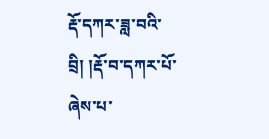རྡོ་དཀར་ཟླ་བའི་བྲི། །རྡོ་བ་དཀར་པོ་ཞེས་པ་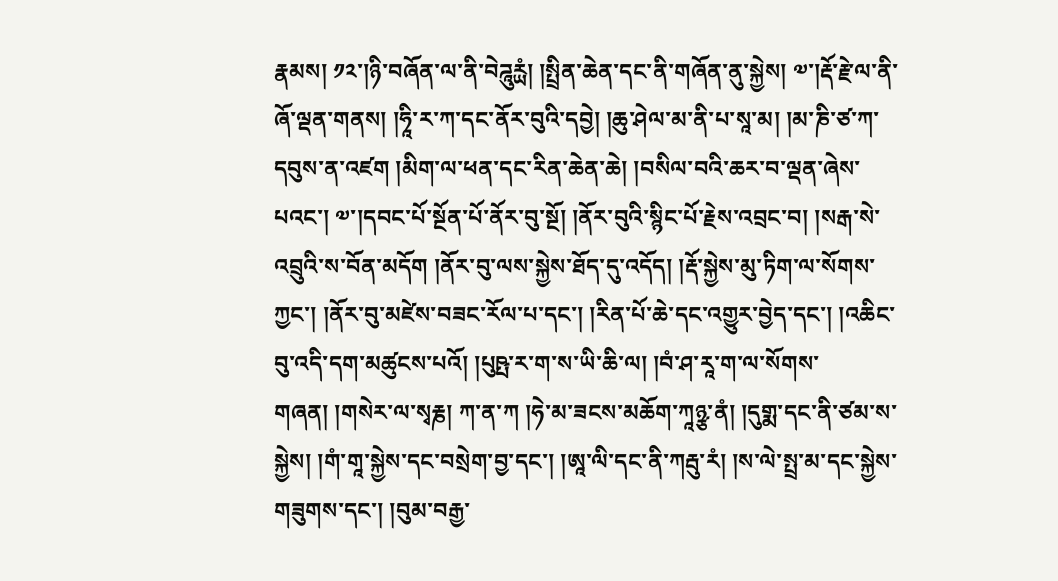རྣམས། ༡༢་།ཉི་བཞོན་ལ་ནི་བེཌཱུཪྻཾ། །སྤྲིན་ཆེན་དང་ནི་གཞོན་ནུ་སྐྱེས། ༧་།རྡོ་རྗེ་ལ་ནི་ཞོ་ལྡན་གནས། །ཧཱི་ར་ཀ་དང་ནོར་བུའི་དབྱེ། །ཆུ་ཤེལ་མ་ནི་པ་སཱ་མ། །མ་ཎི་ཙ་ཀ་དབུས་ན་འཛག །མིག་ལ་ཕན་དང་རིན་ཆེན་ཆེ། །བསིལ་བའི་ཆར་བ་ལྡན་ཞེས་པའང་། ༧་།དབང་པོ་སྔོན་པོ་ནོར་བུ་སྔོ། །ནོར་བུའི་སྙིང་པོ་རྗེས་འབྲང་བ། །སརྒ་སེ་འབྲུའི་ས་བོན་མདོག །ནོར་བུ་ལས་སྐྱེས་ཐོད་དུ་འདོད། །རྡོ་སྐྱེས་མུ་ཏིག་ལ་སོགས་ཀྱང་། །ནོར་བུ་མཛེས་བཟང་རོལ་པ་དང་། །རིན་པོ་ཆེ་དང་འགྱུར་བྱེད་དང་། །འཆིང་བུ་འདི་དག་མཚུངས་པའོ། །པུཥྤ་ར་ག་ས་ཡི་ཆི་ལ། །བཾ་ཤ་རཱ་ག་ལ་སོགས་གཞན། །གསེར་ལ་སྭརྞ། ཀ་ན་ཀ །ཧེ་མ་ཟངས་མཆོག་ཀཱཉྩ་ནཾ། །དུགྨ་དང་ནི་ཙམ་ས་སྐྱེས། །གཾ་གཱ་སྐྱེས་དང་བསྲེག་བྱ་དང་། །ཨཱ་ལི་དང་ནི་ཀརྦུ་རཾ། །ས་ལེ་སྤྲ་མ་དང་སྐྱེས་གཟུགས་དང་། །བུམ་བརྒྱ་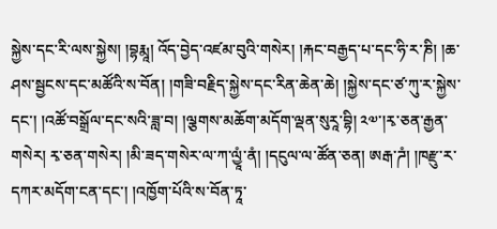སྐྱེས་དང་རི་ལས་སྐྱེས། །བྷརྨཱ། འོད་བྱེད་འཛམ་བུའི་གསེར། །རྐང་བརྒྱད་པ་དང་ཧི་ར་ཎི། །ཆ་ཤས་སྦྱངས་དང་མཚོའི་ས་བོན། །གཟི་བརྗིད་སྐྱེས་དང་རིན་ཆེན་ཆེ། །སྐྱེས་དང་ཙ་ཀུ་ར་སྐྱེས་དང་། །འཚོ་བསྒྲོལ་དང་སའི་ཟླ་བ། །ལྕགས་མཆོག་མདོག་ལྡན་སུརཱ་བྷི། ༢༧་།རྭ་ཅན་རྒྱན་གསེར། རྭ་ཅན་གསེར། །མི་ཟད་གསེར་ལ་ཀ་ལྱཱཾ་ནཾ། །དངུལ་ལ་ཚོན་ཅན། ཨརྒ་ཌཾ། །ཁརྫུ་ར་དཀར་མདོག་ངན་དང་། །འཁྱོག་པོའི་ས་བོན་ཏཱ་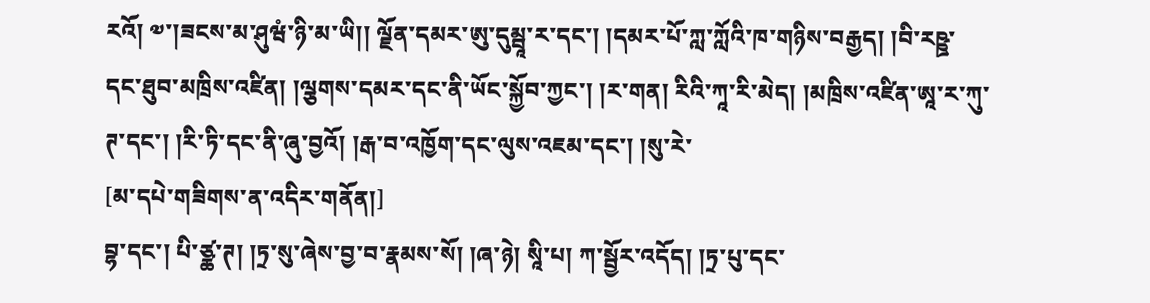རའོ། ༧་།ཟངས་མ་ཤུཝཾ་ཉི་མ་ཡི།། ལྗོན་དམར་ཨུ་དུམྦཱ་ར་དང་། །དམར་པོ་ཀླ་ཀློའི་ཁ་གཉིས་བརྒྱད། །བི་རཥྛ་དང་ཐུབ་མཁྲིས་འཛིན། །ལྕགས་དམར་དང་ནི་ཡོང་སྐྱོབ་ཀྱང་། །ར་གན། རིའི་ཀཱ་རི་མེད། །མཁྲིས་འཛིན་ཨཱ་ར་ཀུ་ཊ་དང་། །རི་ཏི་དང་ནི་ཞུ་བྱའོ། །རྒ་བ་འཁྱོག་དང་ལུས་འཇམ་དང་། །སུ་རེ་
[མ་དཔེ་གཟིགས་ན་འདིར་གནོན།]
བྷ་དང་། པི་ཙྪ་ཊ། །ཏྲ་སུ་ཞེས་བྱ་བ་རྣམས་སོ། །ཞ་ཉེ། སཱི་པ། ཀ་སྦྱོར་འདོད། །ཏྲ་པུ་དང་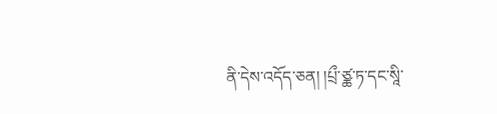ནི་དེས་འདོད་ཅན། །པྲྀ་ཙྪ་ཏ་དང་སཱི་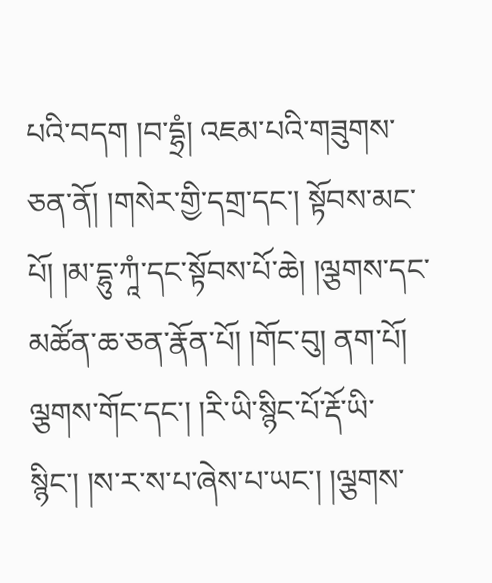པའི་བདག །བ་དྷྲཾ། འཇམ་པའི་གཟུགས་ཅན་ནོ། །གསེར་གྱི་དགྲ་དང་། སྟོབས་མང་པོ། །མ་དྷུ་ཀཱཾ་དང་སྟོབས་པོ་ཆེ། །ལྕགས་དང་མཚོན་ཆ་ཅན་རྣོན་པོ། །གོང་བུ། ནག་པོ། ལྕགས་གོང་དང་། །རི་ཡི་སྙིང་པོ་རྡོ་ཡི་སྙིང་། །ས་ར་ས་པ་ཞེས་པ་ཡང་། །ལྕགས་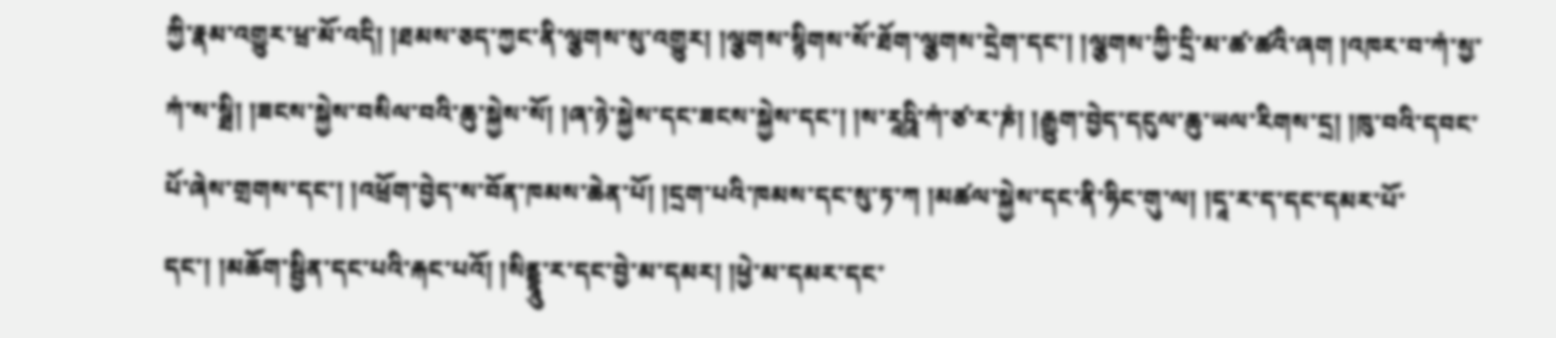ཀྱི་རྣམ་འགྱུར་ཕྲ་མོ་འདི། །ཐམས་ཅད་ཀྱང་ནི་ལྕགས་སུ་འགྱུར། །ལྕགས་སྙིགས་སོ་ཐོག་ལྕགས་དྲེག་དང་། །ལྕགས་ཀྱི་དྲི་མ་ཚ་ཚའི་ཞག །འཁར་བ་ཀཾ་སྱ་ཀཾ་ས་སྠི། །ཟངས་སྐྱེས་བསིལ་བའི་ཆུ་སྐྱེས་སོ། །ཞ་ཉེ་སྐྱེས་དང་ཟངས་སྐྱེས་དང་། །ས་རཱཥཱི་ཀཾ་ཙ་ར་ཎཾ། །རྒྱུག་བྱེད་དངུལ་ཆུ་ཡལ་རིགས་དྲ། །ཁུ་བའི་དབང་པོ་ཞེས་གྲགས་དང་། །འཕྲོག་བྱེད་ས་བོན་ཁམས་ཆེན་པོ། །དྲག་པའི་ཁམས་དང་སུ་ཏ་ཀ །མཚལ་སྐྱེས་དང་ནི་ཧིང་གུ་ལ། །དཱ་ར་ད་དང་དམར་པོ་དང་། །མཆོག་སྦྱིན་དང་པའི་རྐང་པའོ། །སིནྡྷཱུ་ར་དང་བྱེ་མ་དམར། །ཕྱེ་མ་དམར་དང་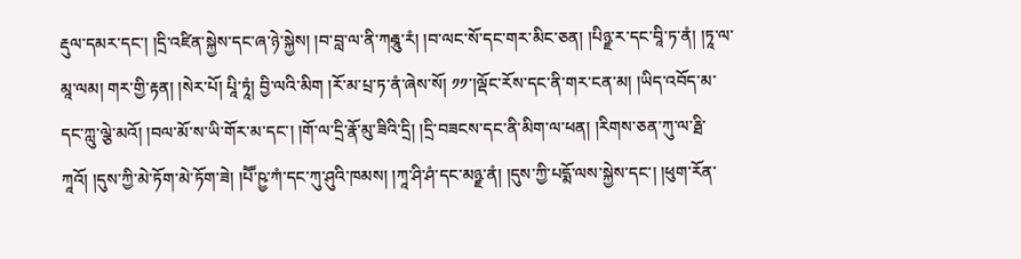རྡུལ་དམར་དང་། །དྲི་འཛིན་སྐྱེས་དང་ཞ་ཉེ་སྐྱེས། །བ་བླ་ལ་ནི་ཀརྦཱུ་རཾ། །བ་ལང་སོ་དང་གར་མིང་ཅན། །པིཉྫ་ར་དང་བཱི་ཏ་ནཾ། །ཏཱ་ལ་མཱ་ལམ། གར་གྱི་རྟན། །སེར་པོ། པཱི་ཏཱཾ། བྱི་ལའི་མིག །རོ་མ་པྲ་ཏ་ནཾ་ཞེས་སོ། ༡༡་།ལྡོང་རོས་དང་ནི་གར་ངན་མ། །ཡིད་འབོད་མ་དང་ཀླུ་ལྕེ་མའོ། །བལ་མོ་ས་ཡི་གོར་མ་དང་། །གོ་ལ་དྲི་རྣོ་མུ་ཟིའི་དྲི། །དྲི་བཟངས་དང་ནི་མིག་ལ་ཕན། །རིགས་ཅན་ཀུ་ལ་རྠི་ཀཱའོ། །དུས་ཀྱི་མེ་ཏོག་མེ་ཏོག་ཟེ། །པཽ་ཥྱ་ཀཾ་དང་ཀུ་ཤུའི་ཁམས། །ཀཱ་ཤི་ཤཾ་དང་མཉྫ་ནཾ། །དུས་ཀྱི་པདྨོ་ལས་སྐྱེས་དང་། །ཕུག་རོན་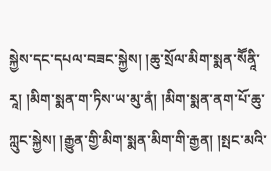སྐྱེས་དང་དཔལ་བཟང་སྐྱེས། །ཆུ་སྲོལ་མིག་སྨན་སཽནཱི་རཱ། །མིག་སྨན་ག་ཏིས་ཡ་མུ་ནཾ། །མིག་སྨན་ནག་པོ་ཆུ་ཀླུང་སྐྱེས། །རྒྱུན་གྱི་མིག་སྨན་མིག་གི་རྒྱན། །སྤང་མའི་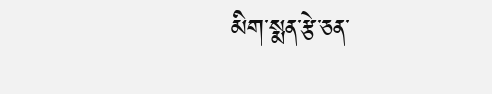མིག་སྨན་རྩེ་ཅན་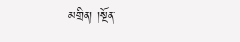མགྲིན། །སྔོན་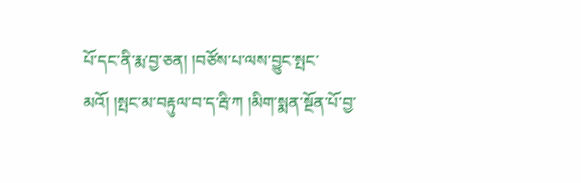པོ་དང་ནི་རྨ་བྱ་ཅན། །བཙོས་པ་ལས་བྱུང་སྤང་མའོ། །སྤང་མ་བརྟུལ་བ་ད་རྦི་ཀ །མིག་སྨན་སྔོན་པོ་བྱ་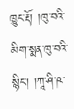ཁྱུང་རྡོ། །ཁུ་བའི་མིག་སྨན་ཁུ་བའི་སྙིང་། །ཀཱ་ཤི་ཥ་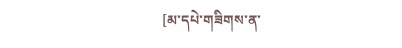[མ་དཔེ་གཟིགས་ན་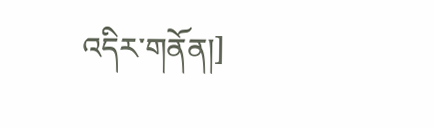འདིར་གནོན།]